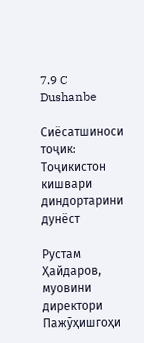7.9 C
Dushanbe

Сиёсатшиноси тоҷик: Тоҷикистон кишвари диндортарини дунёст

Рустам Ҳайдаров, муовини директори Пажӯҳишгоҳи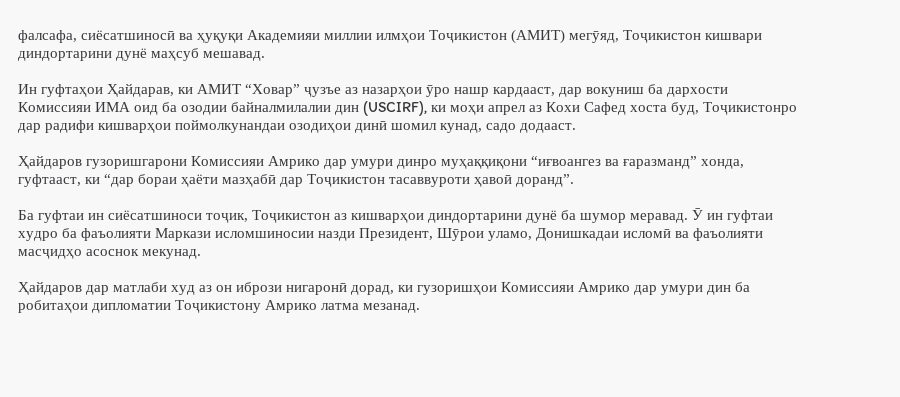фалсафа, сиёсатшиносӣ ва ҳуқуқи Академияи миллии илмҳои Тоҷикистон (АМИТ) мегӯяд, Тоҷикистон кишвари диндортарини дунё маҳсуб мешавад.

Ин гуфтаҳои Ҳайдарав, ки АМИТ “Ховар” ҷузъе аз назарҳои ӯро нашр кардааст, дар вокуниш ба дархости Комиссияи ИМА оид ба озодии байналмилалии дин (USCIRF), ки моҳи апрел аз Кохи Сафед хоста буд, Тоҷикистонро дар радифи кишварҳои поймолкунандаи озодиҳои динӣ шомил кунад, садо додааст.

Ҳайдаров гузоришгарони Комиссияи Амрико дар умури динро муҳаққиқони “иғвоангез ва ғаразманд” хонда, гуфтааст, ки “дар бораи ҳаёти мазҳабӣ дар Тоҷикистон тасаввуроти ҳавоӣ доранд”.

Ба гуфтаи ин сиёсатшиноси тоҷик, Тоҷикистон аз кишварҳои диндортарини дунё ба шумор меравад. Ӯ ин гуфтаи худро ба фаъолияти Маркази исломшиносии назди Президент, Шӯрои уламо, Донишкадаи исломӣ ва фаъолияти масҷидҳо асоснок мекунад.

Ҳайдаров дар матлаби худ аз он ибрози нигаронӣ дорад, ки гузоришҳои Комиссияи Амрико дар умури дин ба робитаҳои дипломатии Тоҷикистону Амрико латма мезанад.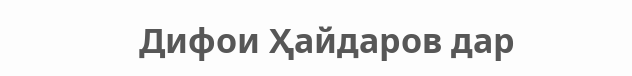Дифои Ҳайдаров дар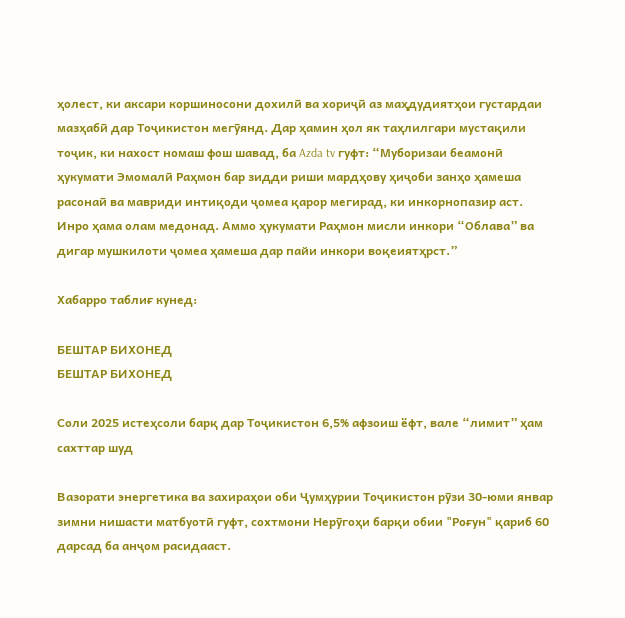ҳолест, ки аксари коршиносони дохилӣ ва хориҷӣ аз маҳдудиятҳои густардаи мазҳабӣ дар Тоҷикистон мегӯянд. Дар ҳамин ҳол як таҳлилгари мустақили тоҷик, ки нахост номаш фош шавад, ба Azda tv гуфт: “Муборизаи беамонӣ ҳукумати Эмомалӣ Раҳмон бар зидди риши мардҳову ҳиҷоби занҳо ҳамеша расонаӣ ва мавриди интиқоди ҷомеа қарор мегирад, ки инкорнопазир аст. Инро ҳама олам медонад. Аммо ҳукумати Раҳмон мисли инкори “Облава” ва дигар мушкилоти ҷомеа ҳамеша дар пайи инкори воқеиятҳрст.”

Хабарро таблиғ кунед:

БЕШТАР БИХОНЕД
БЕШТАР БИХОНЕД

Соли 2025 истеҳсоли барқ дар Тоҷикистон 6,5% афзоиш ёфт, вале “лимит” ҳам сахттар шуд

Вазорати энергетика ва захираҳои оби Ҷумҳурии Тоҷикистон рӯзи 30-юми январ зимни нишасти матбуотӣ гуфт, сохтмони Нерӯгоҳи барқи обии "Роғун" қариб 60 дарсад ба анҷом расидааст.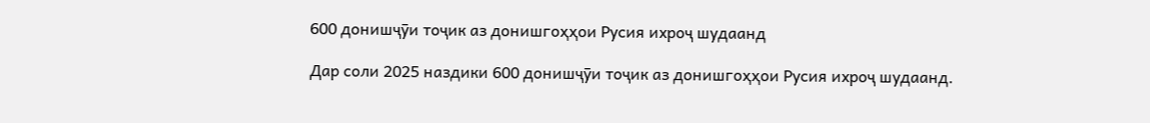600 донишҷӯи тоҷик аз донишгоҳҳои Русия ихроҷ шудаанд

Дар соли 2025 наздики 600 донишҷӯи тоҷик аз донишгоҳҳои Русия ихроҷ шудаанд.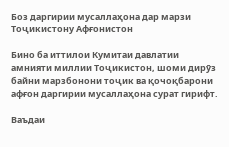Боз даргирии мусаллаҳона дар марзи Тоҷикистону Афғонистон

Бино ба иттилои Кумитаи давлатии амнияти миллии Тоҷикистон, шоми дирӯз байни марзбонони тоҷик ва қочоқбарони афғон даргирии мусаллаҳона сурат гирифт.

Ваъдаи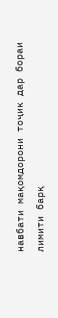навбати мақомдорони тоҷик дар бораи лимити барқ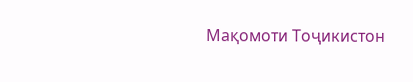Мақомоти Тоҷикистон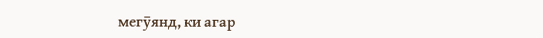мегӯянд, ки агар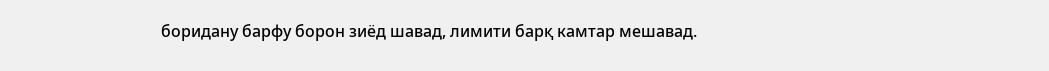боридану барфу борон зиёд шавад, лимити барқ камтар мешавад.